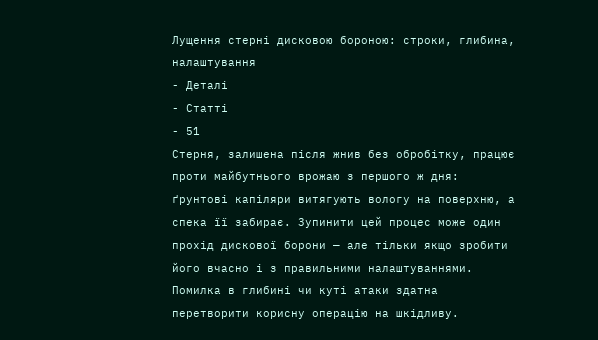Лущення стерні дисковою бороною: строки, глибина, налаштування
- Деталі
- Статті
- 51
Стерня, залишена після жнив без обробітку, працює проти майбутнього врожаю з першого ж дня: ґрунтові капіляри витягують вологу на поверхню, а спека її забирає. Зупинити цей процес може один прохід дискової борони — але тільки якщо зробити його вчасно і з правильними налаштуваннями. Помилка в глибині чи куті атаки здатна перетворити корисну операцію на шкідливу.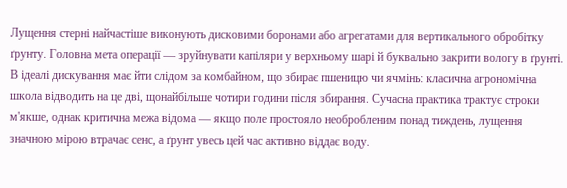Лущення стерні найчастіше виконують дисковими боронами або агрегатами для вертикального обробітку ґрунту. Головна мета операції — зруйнувати капіляри у верхньому шарі й буквально закрити вологу в ґрунті. В ідеалі дискування має йти слідом за комбайном, що збирає пшеницю чи ячмінь: класична агрономічна школа відводить на це дві, щонайбільше чотири години після збирання. Сучасна практика трактує строки м'якше, однак критична межа відома — якщо поле простояло необробленим понад тиждень, лущення значною мірою втрачає сенс, а ґрунт увесь цей час активно віддає воду.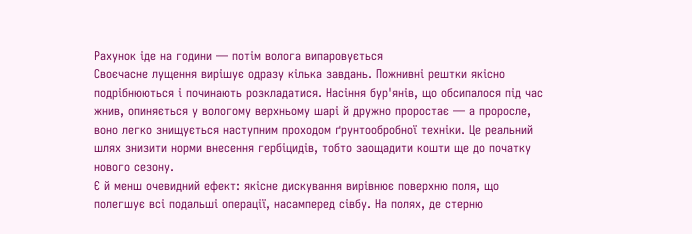Рахунок іде на години — потім волога випаровується
Своєчасне лущення вирішує одразу кілька завдань. Пожнивні рештки якісно подрібнюються і починають розкладатися. Насіння бур'янів, що обсипалося під час жнив, опиняється у вологому верхньому шарі й дружно проростає — а проросле, воно легко знищується наступним проходом ґрунтообробної техніки. Це реальний шлях знизити норми внесення гербіцидів, тобто заощадити кошти ще до початку нового сезону.
Є й менш очевидний ефект: якісне дискування вирівнює поверхню поля, що полегшує всі подальші операції, насамперед сівбу. На полях, де стерню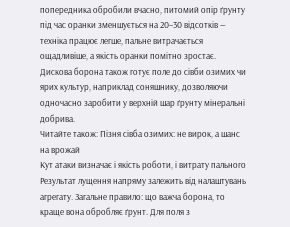попередника обробили вчасно, питомий опір ґрунту під час оранки зменшується на 20–30 відсотків — техніка працює легше, пальне витрачається ощадливіше, а якість оранки помітно зростає. Дискова борона також готує поле до сівби озимих чи ярих культур, наприклад соняшнику, дозволяючи одночасно заробити у верхній шар ґрунту мінеральні добрива.
Читайте також: Пізня сівба озимих: не вирок, а шанс на врожай
Кут атаки визначає і якість роботи, і витрату пального
Результат лущення напряму залежить від налаштувань агрегату. Загальне правило: що важча борона, то краще вона обробляє ґрунт. Для поля з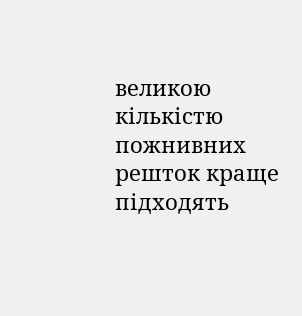великою кількістю пожнивних решток краще підходять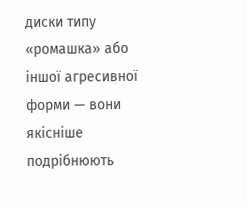диски типу «ромашка» або іншої агресивної форми — вони якісніше подрібнюють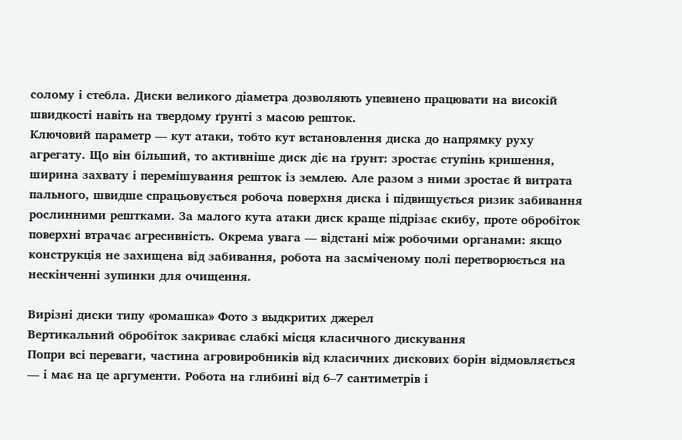солому і стебла. Диски великого діаметра дозволяють упевнено працювати на високій швидкості навіть на твердому ґрунті з масою решток.
Ключовий параметр — кут атаки, тобто кут встановлення диска до напрямку руху агрегату. Що він більший, то активніше диск діє на ґрунт: зростає ступінь кришення, ширина захвату і перемішування решток із землею. Але разом з ними зростає й витрата пального, швидше спрацьовується робоча поверхня диска і підвищується ризик забивання рослинними рештками. За малого кута атаки диск краще підрізає скибу, проте обробіток поверхні втрачає агресивність. Окрема увага — відстані між робочими органами: якщо конструкція не захищена від забивання, робота на засміченому полі перетворюється на нескінченні зупинки для очищення.

Вирізні диски типу «ромашка» Фото з выдкритих джерел
Вертикальний обробіток закриває слабкі місця класичного дискування
Попри всі переваги, частина агровиробників від класичних дискових борін відмовляється — і має на це аргументи. Робота на глибині від 6–7 сантиметрів і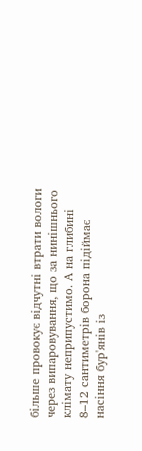більше провокує відчутні втрати вологи через випаровування, що за нинішнього клімату неприпустимо. А на глибині 8–12 сантиметрів борона підіймає насіння бур'янів із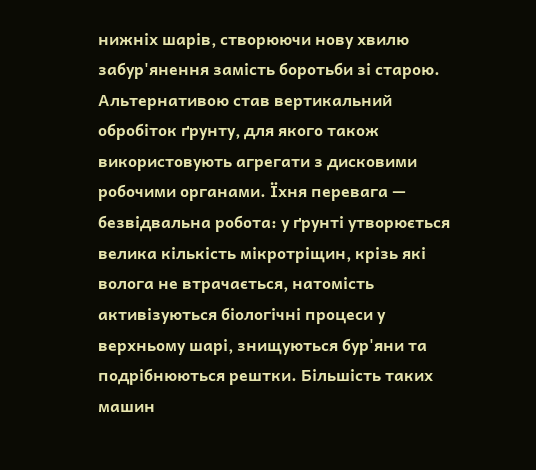нижніх шарів, створюючи нову хвилю забур'янення замість боротьби зі старою.
Альтернативою став вертикальний обробіток ґрунту, для якого також використовують агрегати з дисковими робочими органами. Їхня перевага — безвідвальна робота: у ґрунті утворюється велика кількість мікротріщин, крізь які волога не втрачається, натомість активізуються біологічні процеси у верхньому шарі, знищуються бур'яни та подрібнюються рештки. Більшість таких машин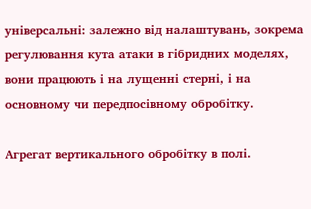універсальні: залежно від налаштувань, зокрема регулювання кута атаки в гібридних моделях, вони працюють і на лущенні стерні, і на основному чи передпосівному обробітку.

Агрегат вертикального обробітку в полі.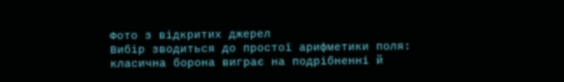Фото з відкритих джерел
Вибір зводиться до простої арифметики поля: класична борона виграє на подрібненні й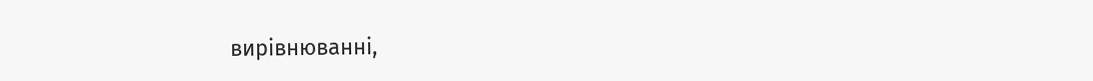вирівнюванні,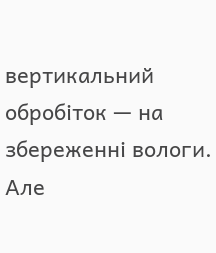вертикальний обробіток — на збереженні вологи. Але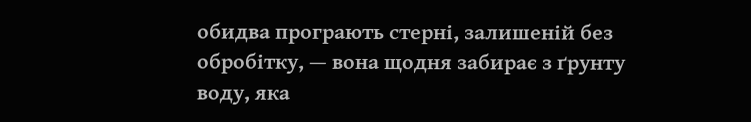обидва програють стерні, залишеній без обробітку, — вона щодня забирає з ґрунту воду, яка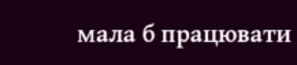мала б працювати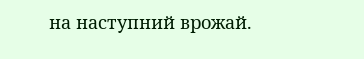на наступний врожай.